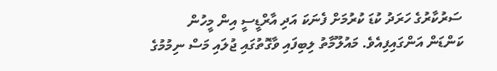ސަރުކާރުގެ ހަރަދު ކުޑަ ކުރުމަށް ފެނަކަ އަދި އާރްޑީސީ އިން މީހުން ކަންޑަން އަންގައިފިއެވެ. މައުލޫމާތު ލިބިފައި ވާގޮތުގައި ޖުލައި މަސް ނިމުމުގެ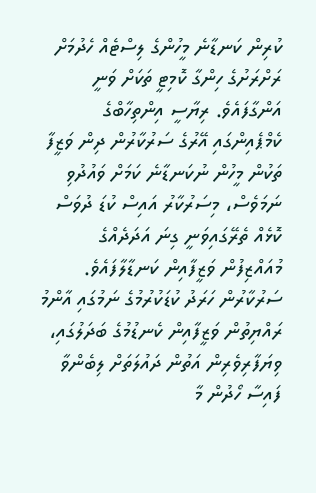ކުރިން ކަނޑާނެ މީހުންގެ ލިސްޓެއް ހެދުމަށް ރަށްރަށުގެ ހިންގާ ކޮމިޓީ ތަކަށް ވަނީ އަންގާފައެވެ. ރިޔާސީ އިންތިހާބްގެ ކެމްޕެއިންގައި އޭރުގެ ސަރުކާރުން ދިން ވަޒީފާ ތަކުން މީހުން ނުކަނޑާނެ ކަމަށް ވައުދުވި ނަމަވެސް، މިސަރުކާރު އައިސް ކުޑަ ދުވަސް ކޮޅެއް ތެރޭގައިވަނީ ގިނަ އަދަދެއްގެ މުއައްޒިފުން ވަޒީފާއިން ކަނޑާލާފައެވެ. ސަރުކާރުން ހަރަދު ކުޑަކުރުމުގެ ނަމުގައި އާންމު ރައްޔިތުން ވަޒީފާއިން ކެނޑުމުގެ ބަދަލުގައި، ވިޔަފާރިވެރިން އަތުން ދައުލަތަށް ލިބެންވާ ފައިސާ ހޯދުން މާ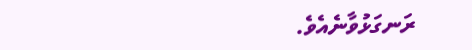ރަނގަޅުވާނެއެވެ.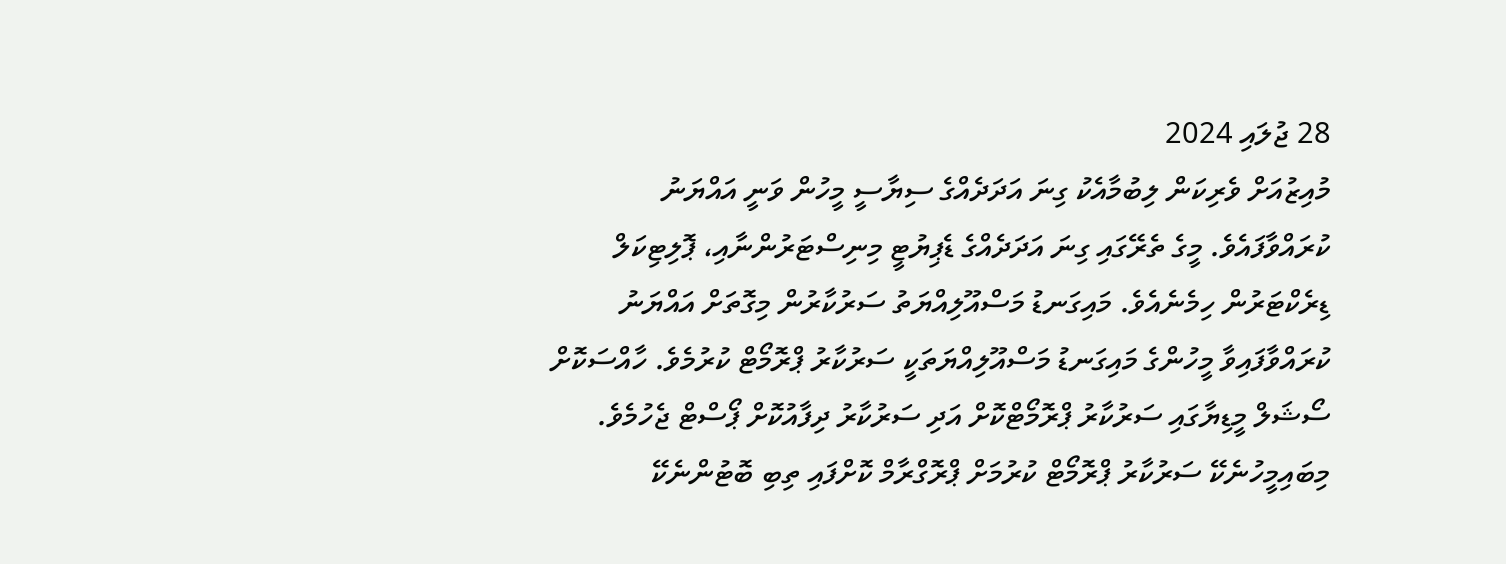28 ޖުލައި 2024
މުއިޒުއަށް ވެރިކަން ލިބުމާއެކު ގިނަ އަދަދެއްގެ ސިޔާސީ މީހުން ވަނީ އައްޔަނު ކުރައްވާފައެވެ. މީގެ ތެރޭގައި ގިނަ އަދަދެއްގެ ޑެޕިޔުޓީ މިނިސްޓަރުންނާއި، ޕޮލިޓިކަލް ޑިރެކްޓަރުން ހިމެނެއެވެ. މައިގަނޑު މަސްއޫލިއްޔަތު ސަރުކާރުން މިގޮތަށް އައްޔަނު ކުރައްވާފައިވާ މީހުންގެ މައިގަނޑު މަސްއޫލިއްޔަތަކީ ސަރުކާރު ޕްރޮމޯޓް ކުރުމެވެ. ހާއްސަކޮށް ސޯޝަލް މީޑިޔާގައި ސަރުކާރު ޕްރޮމޯޓްކޮށް އަދި ސަރުކާރު ދިފާއުކޮށް ޕޯސްޓް ޖެހުމެވެ. މިބައިމީހުނެކޭ ސަރުކާރު ޕްރޮމޯޓް ކުރުމަށް ޕްރޮގްރާމް ކޮށްފައި ތިބި ބޮޓުންނެކޭ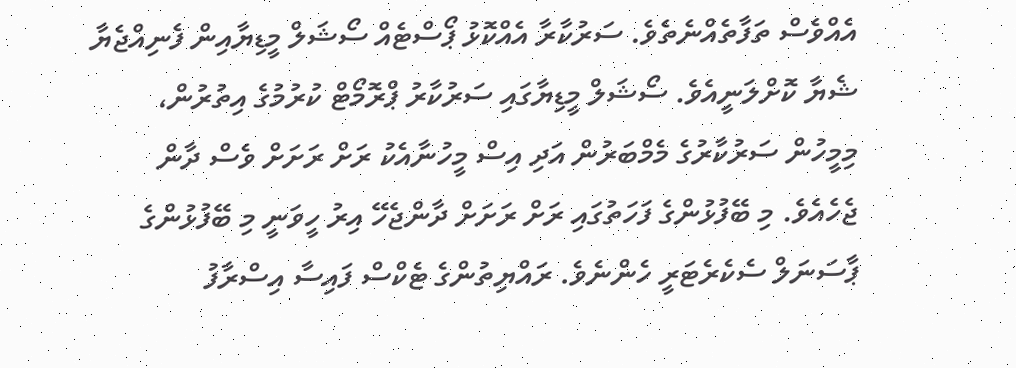އެއްވެސް ތަފާތެއްނެތެވެ. ސަރުކާރާ އެއްކޮޅު ޕޯސްޓެއް ސޯޝަލް މީޑިޔާއިން ފެނިއްޖެޔާ ޝެޔާ ކޮށްލަނީއެވެ. ސޯޝަލް މީޑިޔާގައި ސަރުކާރު ޕްރޮމޯޓް ކުރުމުގެ އިތުރުން، މިމީހުން ސަރުކާރުގެ މެމްބަރުން އަދި އިސް މީހުނާއެކު ރަށް ރަށަށް ވެސް ދާން ޖެހެއެވެ. މި ބޭފުޅުންގެ ފަހަތުގައި ރަށް ރަށަށް ދާންޖެހޭ އިރު ހީވަނީ މި ބޭފުޅުންގެ ޕާސަނަލް ސެކެރެޓަރީ ހެންނެވެ. ރައްޔިތުންގެ ޓެކްސް ފައިސާ އިސްރާފު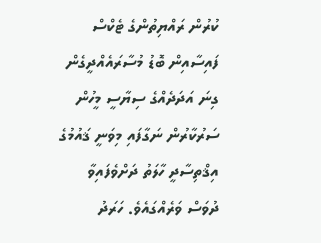ކުރުން ރައްޔިތުންގެ ޓެކްސް ފައިސާއިން ބޮޑު މުސާރައެއްދީގެން ގިނަ އަދަދެއްގެ ސިޔާސީ މީހުން ސަރުކާރުން ނަގާފައި މިވަނީ ޤައުމުގެ އިޤްތިސާދީ ހާލަތު ދަށްވެފައިވާ ދުވަސް ވަރެއްގައެވެ. ހަރަދު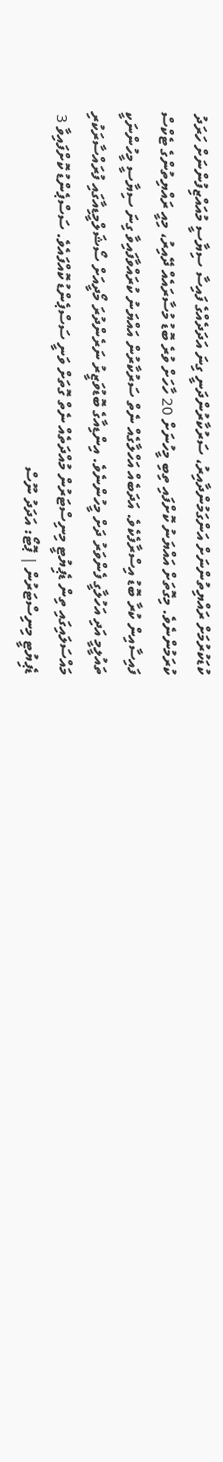ކުޑަކުރުމަށް ރައްޔިތުންނަށް އަންގަމުންދާއިރު، ސަރުކާރުންދަނީ ގިނަ އަދަދެއްގެ ފައިސާ ސިޔާސީ މުއައްޒިފުންނަށް ހަރަދު ކުރަމުންނެވެ. މިގޮތަށް އައްޔަނު ކޮށްފައި ތިބި މީހުނަށް 20 ހާހަށް ވުރެ ބޮޑު މުސާރައެއް ދޭއިރު، މިއީ ރައްޔިތުންގެ ޓެކްސް ފައިސާއިން ކުރާ ބޮޑު އިސްރާފެކެވެ. އަދަބެއް އަހްލާގެއް ނެތް ސަރުކާރުން އައްޔަނު ކުރައްވާފައިވާ ގިނަ ސިޔާސީ މީހުންނަކީ ތައުލީމީ އަދި އަހުލާގީ ފެންވަރު ދަށް މީހުންނެވެ. އިންޑިއާގެ ބޮޑުވަޒީރު ނަރެންދުރަ މޯދީއަށް ސޯޝަލްމީޑިއާގައި ފުރައްސާރަކުރި މައްސަލައިގައި ތިން ޑެޕިޔުޓީ މިނިސްޓަރުން މުއްދަތެއް ނެތް ގޮތަށް ވަނީ ސަސްޕެންޑު ކޮއްފައެވެ. ސަސްޕެންޑު ކޮށްފައިވާ 3 ޑެޕިޔުޓީ މިނިސްޓަރުން | ޕޮޓޯ: އަދަދު ނޫސް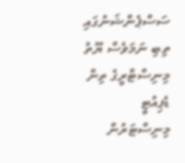ސަސްޕެންޝަނުގައި ތިބި ނަމަވެސް ޔޫތު މިނިސްޓްރީގެ ތިން ޑެޕިއުޓީ މިނިސްޓަރުން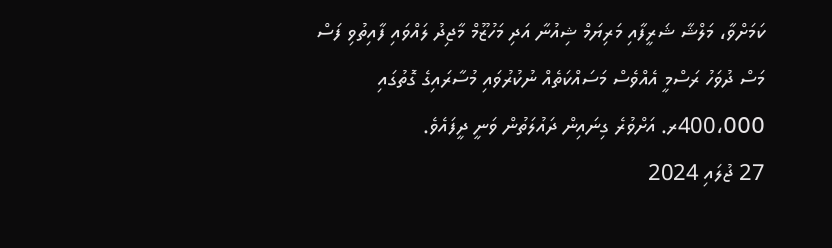ކަމަށްވާ، މަލްޝާ ޝަރީފާއި މަރިޔަމް ޝިއުނާ އަދި މަހުޒޫމް މާޖިދު ލައްވައި ފާއިތުވި ފަސް މަސް ދުވަހު ރަސްމީ އެއްވެސް މަސައްކަތެއް ނުކުރުވައި މުސާރައިގެ ގޮތުގައި 400،000ރ. އަށްވުރެ ގިނައިން ދައުލަތުން ވަނީ ދީފައެވެ.
27 ޖުލައި 2024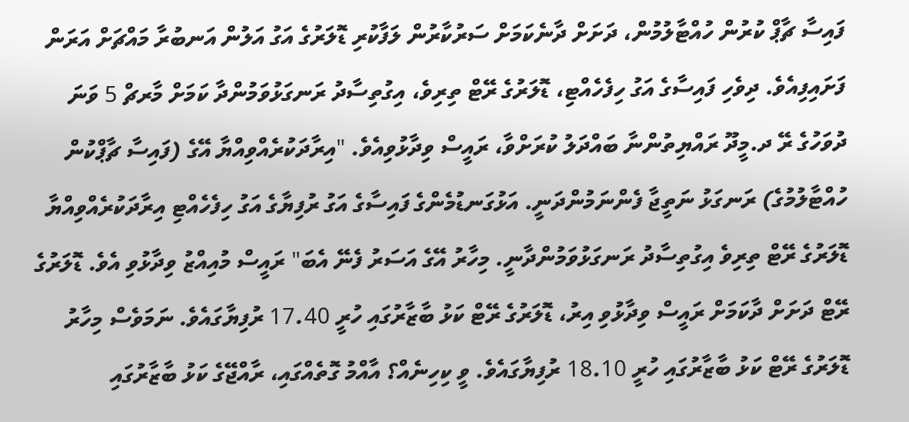ފައިސާ ޗާޕް ކުރުން ހުއްޓާލުމުން، ދަށަށް ދާނެކަމަށް ސަރުކާރުން ލަފާކުރި ޑޮލަރުގެ އަގު އަލުން އަނބުރާ މައްޗަށް އަރަން ފަށައިފިއެވެ. ދިވެހި ފައިސާގެ އަގު ހިފެހެއްޓި، ޑޮލަރުގެ ރޭޓް ތިރިވެ، އިގުތިސާދު ރަނގަޅުވަމުންދާ ކަމަށް މާރޗް 5 ވަނަ ދުވަހުގެ ރޭ ދ.މީދޫ ރައްޔިތުންނާ ބައްދަލު ކުރަށްވާ، ރައީސް ވިދާޅުވިއެވެ. "އިރާދަކުރެއްވިއްޔާ އޭގެ (ފައިސާ ޗާޕްކުން ހުއްޓާލުމުގެ) ރަނގަޅު ނަތީޖާ ފެންނަމުންދަނީ. އަޅުގަނޑުމެންގެ ފައިސާގެ އަގު ރުފިޔާގެ އަގު ހިފެހެއްޓި އިރާދަކުރެއްވިއްޔާ ޑޮލަރުގެ ރޭޓް ތިރިވެ އިގުތިސާދު ރަނގަޅުވަމުންދާނީ. މިހާރު އޭގެ އަސަރު ފެނޭ އެބަ" ރައީސް މުއިއްޒު ވިދާޅުވި އެވެ. ޑޮލަރުގެ ރޭޓް ދަށަށް ދާކަމަށް ރައީސް ވިދާޅުވި އިރު، ޑޮލަރުގެ ރޭޓް ކަޅު ބާޒާރުގައި ހުރީ 17.40 ރުފިޔާގައެވެ. ނަމަވެސް މިހާރު ޑޮލަރުގެ ރޭޓް ކަޅު ބާޒާރުގައި ހުރީ 18.10 ރުފިޔާގައެވެ. ވީ ކިހިނެއް؟ އާއްމު ގޮތެއްގައި، ރާއްޖޭގެ ކަޅު ބާޒާރުގައި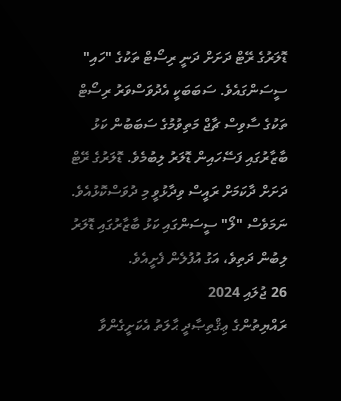ޑޮލަރުގެ ރޭޓް ދަށަށް ދަނީ ރިސޯޓް ތަކުގެ "ހައި" ސީސަންގައެވެ. ސަބަބަކީ އެދުވަސްވަރު ރިސޯޓް ތަކުގެ ސާވިސް ޗާޖް މަތިވުމުގެ ސަބަބުން ކަޅު ބާޒާރުގައި ފަސޭހައިން ޑޮލަރު ލިބުމެވެ. ޑޮލަރުގެ ރޭޓް ދަށަށް ދާކަމަށް ރައީސް ވިދާޅުވީ މި ދުވަސްކޮޅުއެވެ. ނަމަވެސް "ލޯ" ސީސަންގައި ކަޅު ބާޒާރުގައި ޑޮލަރު ލިބުން ދަތިވެ، އަގު އުފުލެން ފެށީއެވެ.
26 ޖުލައި 2024
ރައްޔިތުންގެ ޢިޤްތިޞާދީ ޙާލަތު އެކަށީގެންވާ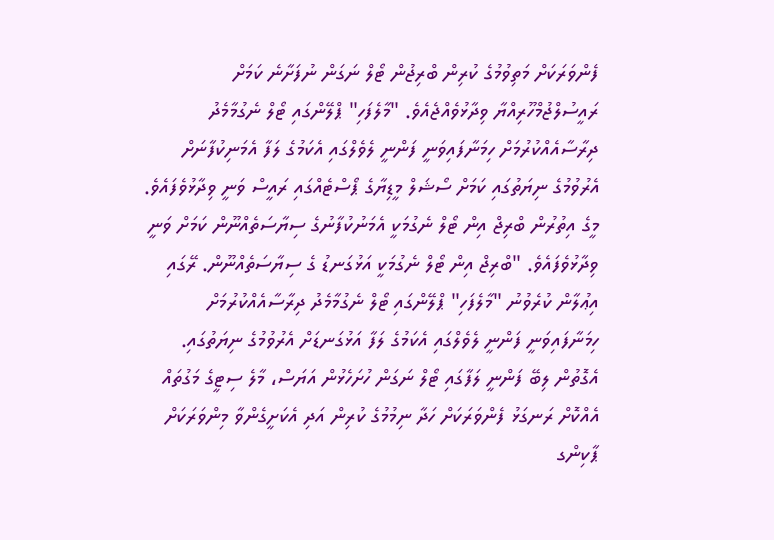ފެންވަރަކަށް މަތިވުމުގެ ކުރިން ބްރިޖުން ޓޯލް ނަގަން ނުފަށާނެ ކަމަށް ރައީސުލްޖުމްހޫރިއްޔާ ވިދާޅުވެއްޖެއެވެ. "މާލެފަހި" ޕްލޭންގައި ޓޯލް ނެގުމާމެދު ދިރާސާއެއްކުރުމަށް ހިމަނާފައިވަނީ ފަންނީ ލެވެލްގައި އެކަމުގެ ލަފާ އެމަނިކުފާނަށް އެރުވުމުގެ ނިޔަތުގައި ކަމަށް ސޯޝަލް މީޑިޔާގެ ޕޯސްޓެއްގައި ރައީސް ވަނީ ވިދާޅުވެފައެވެ. މީގެ އިތުރުން ބްރިޖް އިން ޓޯލް ނެގުމަކީ އެމަނުކުފާނުގެ ސިޔާސަތެއްނޫން ކަމަށް ވަނީ ވިދާޅުވެފައެވެ. "ބްރިޖް އިން ޓޯލް ނެގުމަކީ އަޅުގަނޑު ގެ ސިޔާސަތެއްނޫން. ރޭގައި އިޢުލާން ކުރެވުނު "މާލެފަހި" ޕްލޭންގައި ޓޯލް ނެގުމާމެދު ދިރާސާއެއްކުރުމަށް ހިމަނާފައިވަނީ ފަންނީ ލެވެލްގައި އެކަމުގެ ލަފާ އަޅުގަނޑަށް އެރުވުމުގެ ނިޔަތުގައި. އެގޮތުން ލިބޭ ފަންނީ ލަފާގައި ޓޯލް ނަގަން ހުށަހެޅުން އަޔަސް، މާލެ ސިޓީގެ މަގުތައް އެއްކޮށް ރަނގަޅު ފެންވަރަކަށް ހަދާ ނިމުމުގެ ކުރިން އަދި އެކަށީގެންވާ މިންވަރަކަށް ޕާކިންގ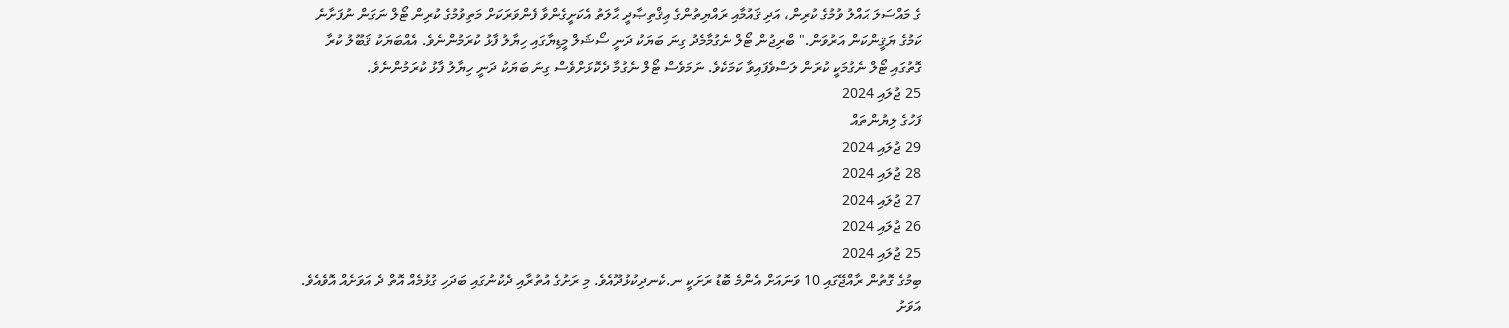ގެ މައްސަލަ ޙައްލު ވުމުގެ ކުރިން، އަދި ޤައުމާއި ރައްޔިތުންގެ ޢިޤްތިޞާދީ ޙާލަތު އެކަށީގެންވާ ފެންވަރަކަށް މަތިވުމުގެ ކުރިން ޓޯލް ނަގަން ނުފަށާނެ ކަމުގެ ޔަޤީންކަން އަރުވަން." ބްރިޖުން ޓޯލް ނެގުމާމެދު ގިނަ ބަޔަކު ދަނީ ސޯޝަލް މީޑިޔާގައި ހިޔާލު ފާޅު ކުރަމުންނެވެ. އެއްބަޔަކު ޤަބޫލު ކުރާ ގޮތުގައި ޓޯލް ނެގުމަކީ ކުރަން ލަސްވެފައިވާ ކަމަކެވެ. ނަމަވެސް ޓޯލް ނެގުމާ ދެކޮޅަށްވެސް ގިނަ ބަޔަކު ދަނީ ހިޔާލު ފާޅު ކުރަމުންނެވެ.
25 ޖުލައި 2024
ފަހުގެ ލިޔުންތައް
29 ޖުލައި 2024
28 ޖުލައި 2024
27 ޖުލައި 2024
26 ޖުލައި 2024
25 ޖުލައި 2024
ބިމުގެ ގޮތުން ރާއްޖޭގައި 10 ވަނައަށް އެންމެ ބޮޑު ރަށަކީ ނ.ކެނދިކުޅުދޫއެވެ. މި ރަށުގެ އުތުރާއި ދެކުނުގައި ބަދަހި ގުޅުމެއް އޮތް ދެ އަވަށެއް އޮވެއެވެ. އަވަށު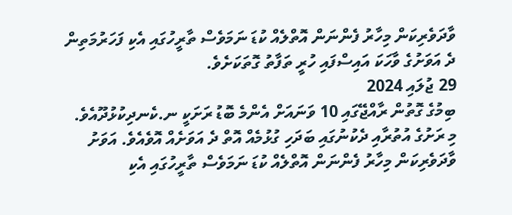ވާދަވެރިކަން މިހާރު ފެންނަން އޮތްލެއް ކުޑަ ނަމަވެސް ތާރީހުގައި އެކި ފަހަރުމަތިން ދެ އަވަށުގެ ވާހަކަ އައިސްފައި ހުރީ ތަފާތު ގޮތަކަށެވެ.
29 ޖުލައި 2024
ބިމުގެ ގޮތުން ރާއްޖޭގައި 10 ވަނައަށް އެންމެ ބޮޑު ރަށަކީ ނ.ކެނދިކުޅުދޫއެވެ. މި ރަށުގެ އުތުރާއި ދެކުނުގައި ބަދަހި ގުޅުމެއް އޮތް ދެ އަވަށެއް އޮވެއެވެ. އަވަށު ވާދަވެރިކަން މިހާރު ފެންނަން އޮތްލެއް ކުޑަ ނަމަވެސް ތާރީހުގައި އެކި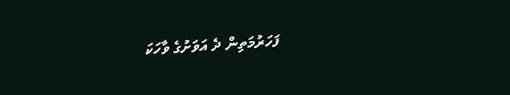ފަހަރުމަތިން ދެ އަވަށުގެ ވާހަކަ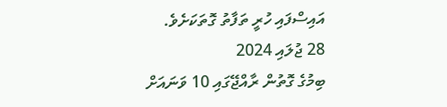އައިސްފައި ހުރީ ތަފާތު ގޮތަކަށެވެ.
28 ޖުލައި 2024
ބިމުގެ ގޮތުން ރާއްޖޭގައި 10 ވަނައަށް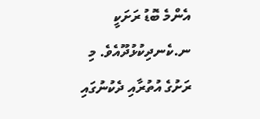އެންމެ ބޮޑު ރަށަކީ ނ.ކެނދިކުޅުދޫއެވެ. މި ރަށުގެ އުތުރާއި ދެކުނުގައި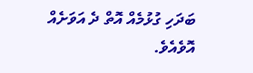ބަދަހި ގުޅުމެއް އޮތް ދެ އަވަށެއް އޮވެއެވެ.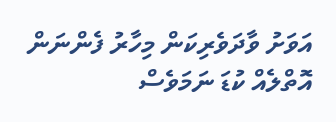އަވަށު ވާދަވެރިކަން މިހާރު ފެންނަން އޮތްލެއް ކުޑަ ނަމަވެސް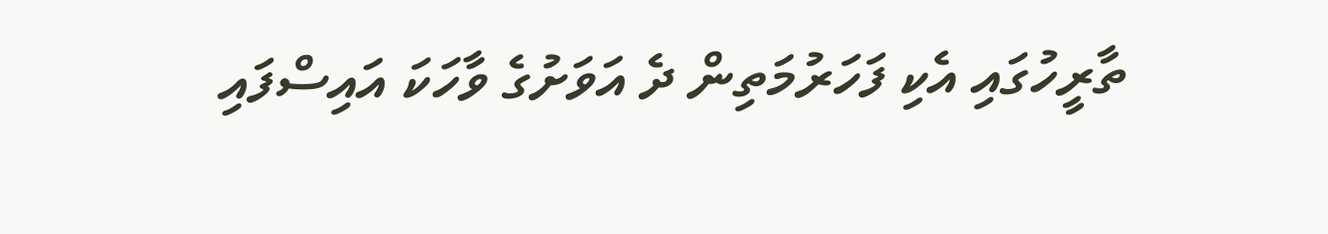ތާރީހުގައި އެކި ފަހަރުމަތިން ދެ އަވަށުގެ ވާހަކަ އައިސްފައި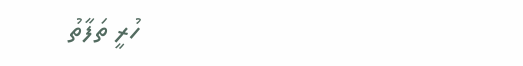ހުރީ ތަފާތު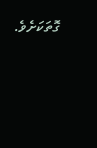ގޮތަކަށެވެ.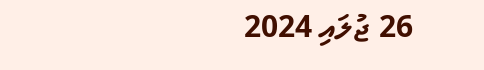26 ޖުލައި 2024